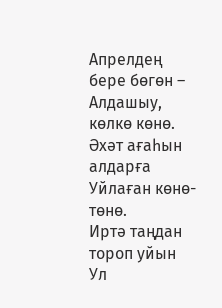Апрелдең бере бөгөн –
Алдашыу, көлкө көнө.
Әхәт ағаһын алдарға
Уйлаған көнө-төнө.
Иртә таңдан тороп уйын
Ул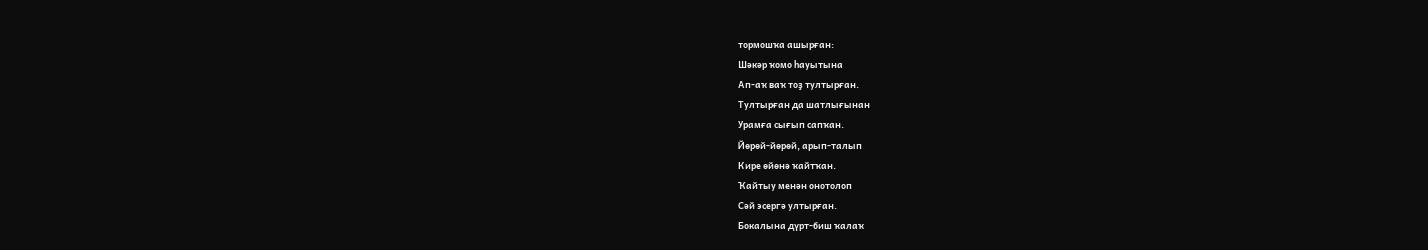тормошҡа ашырған:
Шәкәр ҡомо һауытына
Ап-аҡ ваҡ тоҙ тултырған.
Тултырған да шатлығынан
Урамға сығып сапҡан.
Йөрөй-йөрөй, арып-талып
Кире өйөнә ҡайтҡан.
Ҡайтыу менән онотолоп
Сәй эсергә ултырған.
Бокалына дүрт-биш ҡалаҡ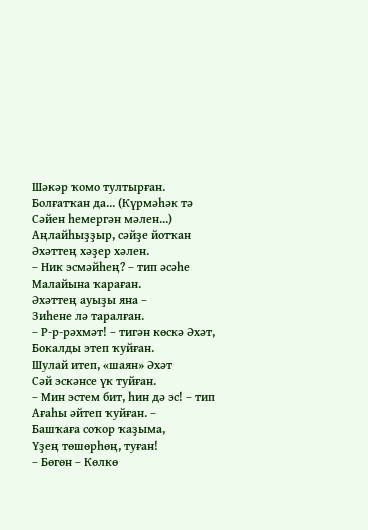Шәкәр ҡомо тултырған.
Болғатҡан да... (Күрмәһәк тә
Сәйен һемергән мәлен...)
Аңлайһыҙҙыр, сәйҙе йотҡан
Әхәттең хәҙер хәлен.
– Ник эсмәйһең? – тип әсәһе
Малайына ҡараған.
Әхәттең ауыҙы яна –
Зиһене лә таралған.
– Р-р-рәхмәт! – тигән көскә Әхәт,
Бокалды этеп ҡуйған.
Шулай итеп, «шаян» Әхәт
Сәй эскәнсе үк туйған.
– Мин эстем бит, һин дә эс! – тип
Ағаһы әйтеп ҡуйған. –
Башҡаға соҡор ҡаҙыма,
Үҙең төшөрһөң, туған!
– Бөгөн – Көлкө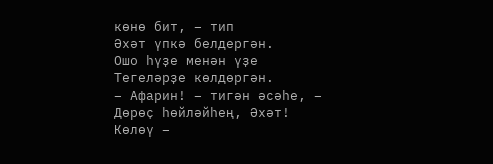көнө бит, – тип
Әхәт үпкә белдергән.
Ошо һүҙе менән үҙе
Тегеләрҙе көлдөргән.
– Афарин! – тигән әсәһе, –
Дөрөҫ һөйләйһең, Әхәт!
Көлөү –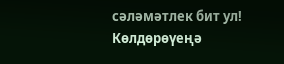сәләмәтлек бит ул!
Көлдөрөүеңә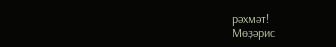рәхмәт!
Мөҙәрис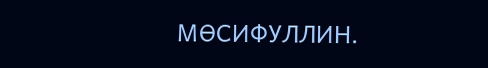МӨСИФУЛЛИН.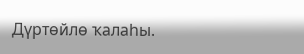Дүртөйлө ҡалаһы.